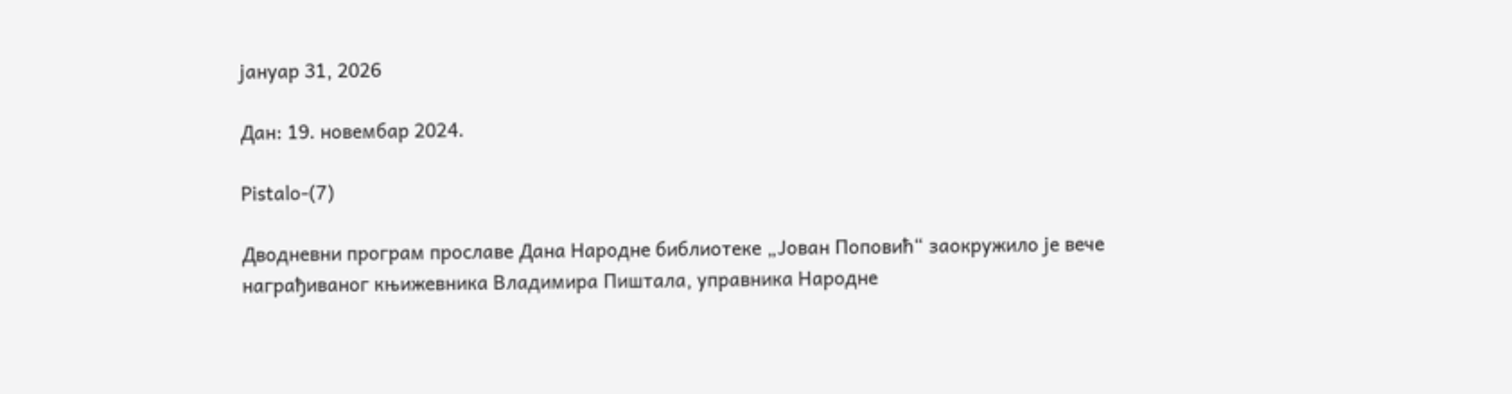јануар 31, 2026

Дан: 19. новембар 2024.

Pistalo-(7)

Дводневни програм прославе Дана Народне библиотеке „Јован Поповић“ заокружило је вече награђиваног књижевника Владимира Пиштала, управника Народне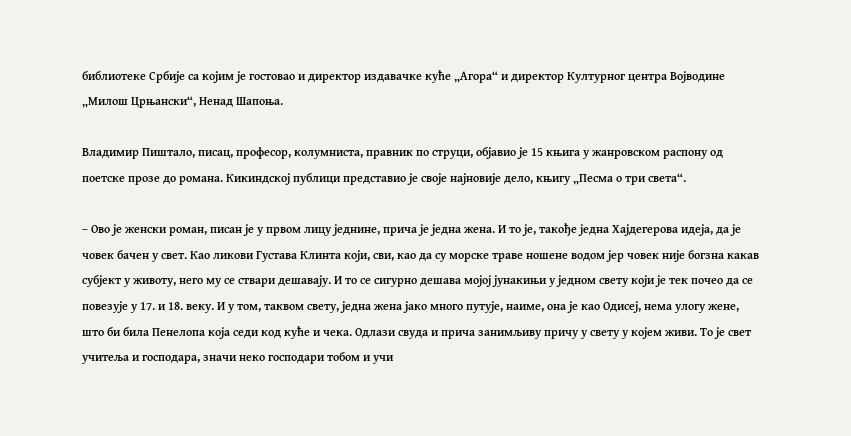библиотеке Србије са којим је гостовао и директор издавачке куће „Агора“ и директор Културног центра Војводине „Милош Црњански“, Ненад Шапоња.

Владимир Пиштало, писац, професор, колумниста, правник по струци, објавио је 15 књига у жанровском распону од поетске прозе до романа. Кикиндској публици представио је своје најновије дело, књигу „Песма о три света“.

– Ово је женски роман, писан је у првом лицу једнине, прича је једна жена. И то је, такође једна Хајдегерова идеја, да је човек бачен у свет. Као ликови Густава Клинта који, сви, као да су морске траве ношене водом јер човек није богзна какав субјект у животу, него му се ствари дешавају. И то се сигурно дешава мојој јунакињи у једном свету који је тек почео да се повезује у 17. и 18. веку. И у том, таквом свету, једна жена јако много путује, наиме, она је као Одисеј, нема улогу жене, што би била Пенелопа која седи код куће и чека. Одлази свуда и прича занимљиву причу у свету у којем живи. То је свет учитеља и господара, значи неко господари тобом и учи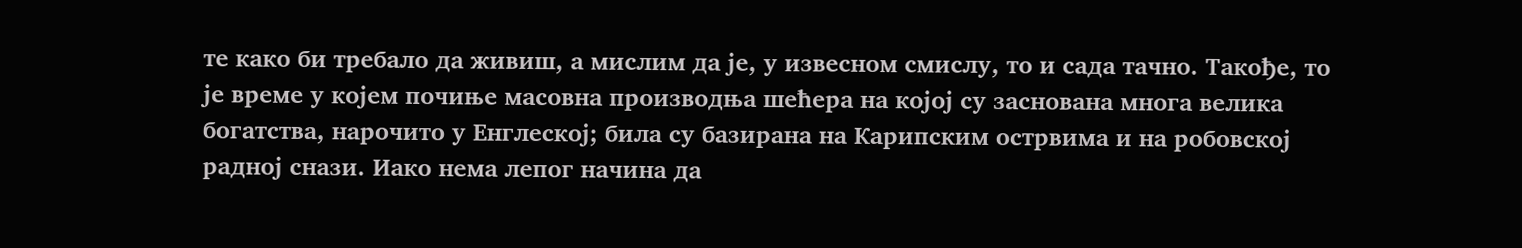те како би требало да живиш, а мислим да је, у извесном смислу, то и сада тачно. Такође, то је време у којем почиње масовна производња шећера на којој су заснована многа велика богатства, нарочито у Енглеској; била су базирана на Карипским острвима и на робовској радној снази. Иако нема лепог начина да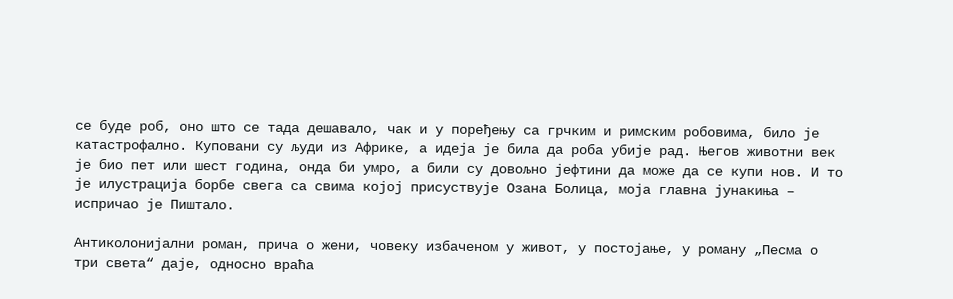се буде роб, оно што се тада дешавало, чак и у поређењу са грчким и римским робовима, било је катастрофално. Куповани су људи из Африке, а идеја је била да роба убије рад. Његов животни век је био пет или шест година, онда би умро, а били су довољно јефтини да може да се купи нов. И то је илустрација борбе свега са свима којој присуствује Озана Болица, моја главна јунакиња – испричао је Пиштало.

Антиколонијални роман, прича о жени, човеку избаченом у живот, у постојање, у роману „Песма о три света“ даје, односно враћа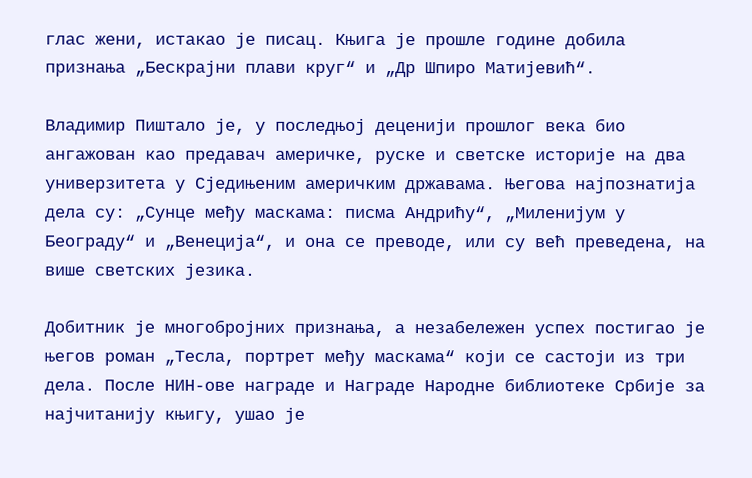глас жени, истакао је писац. Књига је прошле године добила признања „Бескрајни плави круг“ и „Др Шпиро Матијевић“.

Владимир Пиштало је, у последњој деценији прошлог века био ангажован као предавач америчке, руске и светске историје на два универзитета у Сједињеним америчким државама. Његова најпознатија дела су: „Сунце међу маскама: писма Андрићу“, „Миленијум у Београду“ и „Венеција“, и она се преводе, или су већ преведена, на више светских језика.

Добитник је многобројних признања, а незабележен успех постигао је његов роман „Тесла, портрет међу маскама“ који се састоји из три дела. После НИН-ове награде и Награде Народне библиотеке Србије за најчитанију књигу, ушао је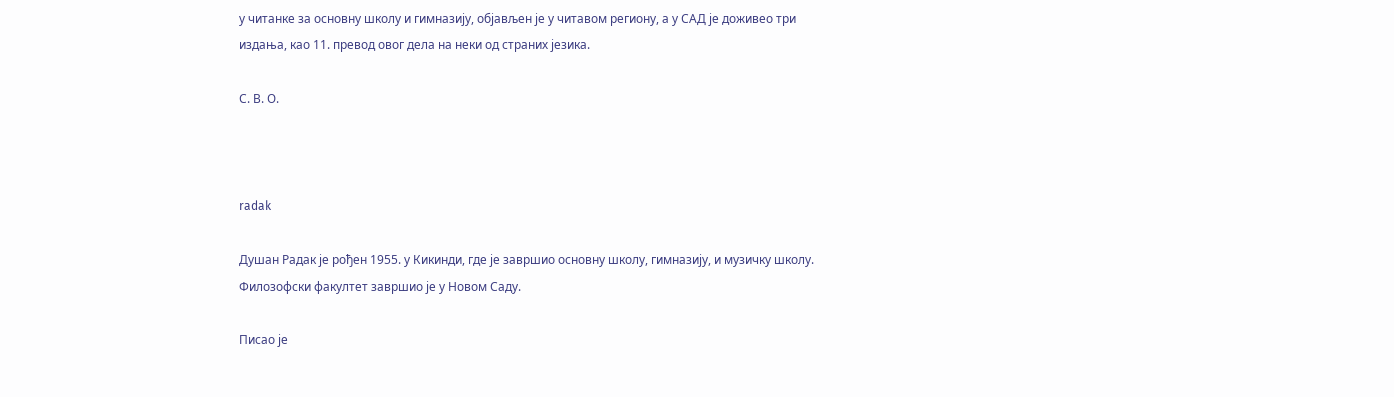у читанке за основну школу и гимназију, објављен је у читавом региону, а у САД је доживео три издања, као 11. превод овог дела на неки од страних језика.

С. В. О.



radak

Душан Радак је рођен 1955. у Кикинди, где је завршио основну школу, гимназију, и музичку школу. Филозофски факултет завршио је у Новом Саду.

Писао је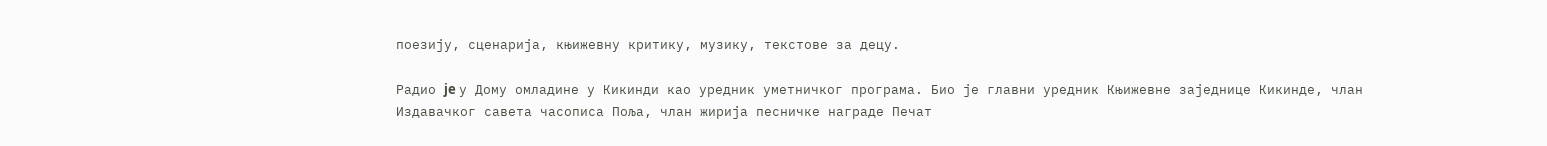поезију, сценаријa, књижевну критику, музику, текстове за децу.

Радио je у Дому омладине у Кикинди као уредник уметничког програма. Био је главни уредник Књижевне заједнице Кикинде, члан Издавачког савета часописа Поља, члан жирија песничке награде Печат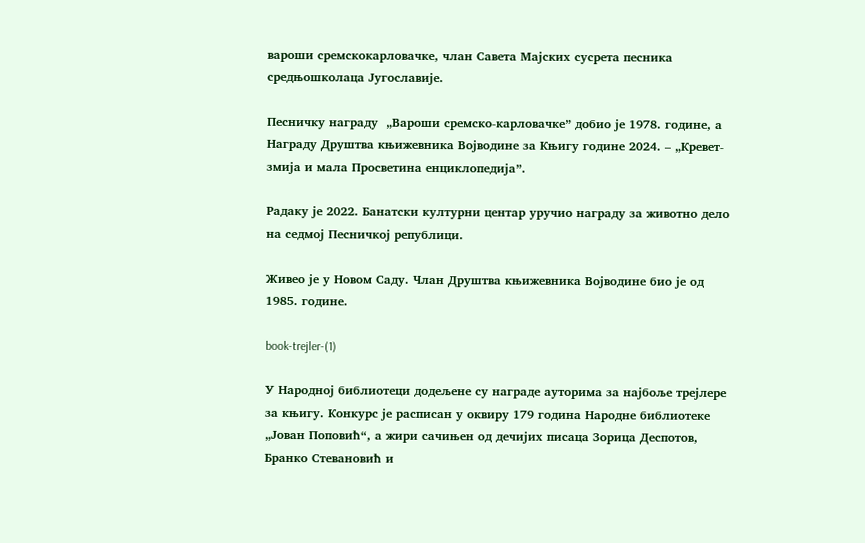вароши сремскокарловачке, члан Савета Мајских сусрета песника средњошколаца Југославије.

Песничку награду  „Вароши сремско-карловачке” добио је 1978. године, а Награду Друштва књижевника Војводине за Књигу године 2024. – „Кревет-змија и мала Просветина енциклопедија”.

Радаку је 2022. Банатски културни центар уручио награду за животно дело на седмој Песничкој републици.

Живео је у Новом Саду. Члан Друштва књижевника Војводине био је од 1985. године.

book-trejler-(1)

У Народној библиотеци додељене су награде ауторима за најбоље трејлере за књигу. Конкурс је расписан у оквиру 179 година Народне библиотеке „Јован Поповић“, а жири сачињен од дечијих писаца Зорица Деспотов, Бранко Стеванoвић и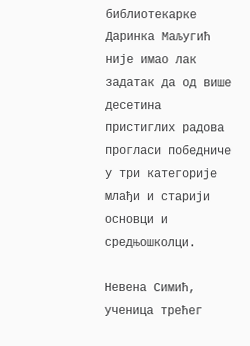библиотекарке Даринка Маљугић није имао лак задатак да од више десетина пристиглих радова прогласи победниче у три категорије млађи и старији основци и средњошколци.

Невена Симић, ученица трећег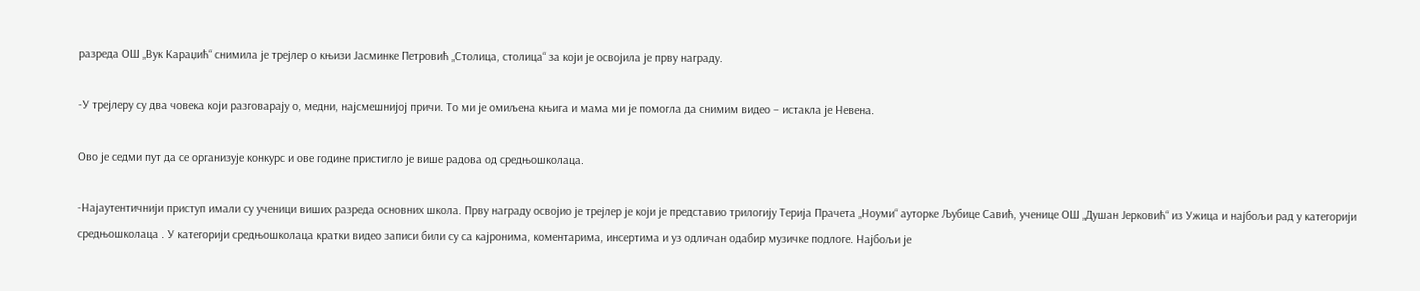разреда ОШ „Вук Караџић“ снимила је трејлер о књизи Јасминке Петровић „Столица, столица“ за који је освојила је прву награду.

-У трејлеру су два човека који разговарају о, медни, најсмешнијој причи. То ми је омиљена књига и мама ми је помогла да снимим видео – истакла је Невена.

Ово је седми пут да се организује конкурс и ове године пристигло је више радова од средњошколаца.

-Најаутентичнији приступ имали су ученици виших разреда основних школа. Прву награду освојио је трејлер је који је представио трилогију Терија Прачета „Ноуми“ ауторке Љубице Савић, ученице ОШ „Душан Јерковић“ из Ужица и најбољи рад у категорији средњошколаца . У категорији средњошколаца кратки видео записи били су са кајронима, коментарима, инсертима и уз одличан одабир музичке подлоге. Најбољи је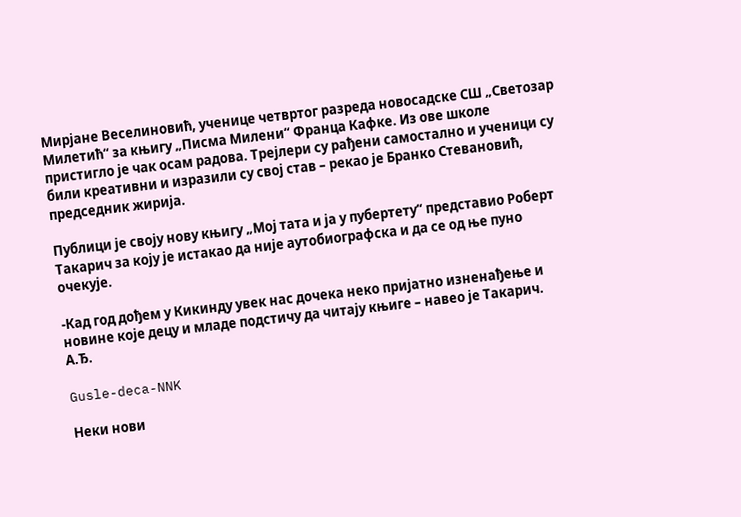Мирјане Веселиновић, ученице четвртог разреда новосадске СШ „Светозар Милетић“ за књигу „Писма Милени“ Франца Кафке. Из ове школе пристигло је чак осам радова. Трејлери су рађени самостално и ученици су били креативни и изразили су свој став – рекао је Бранко Стевановић, председник жирија.

Публици је своју нову књигу „Мој тата и ја у пубертету“ представио Роберт Такарич за коју је истакао да није аутобиографска и да се од ње пуно очекује.

-Кад год дођем у Кикинду увек нас дочека неко пријатно изненађење и новине које децу и младе подстичу да читају књиге – навео је Такарич.
А.Ђ.

Gusle-deca-NNK

Неки нови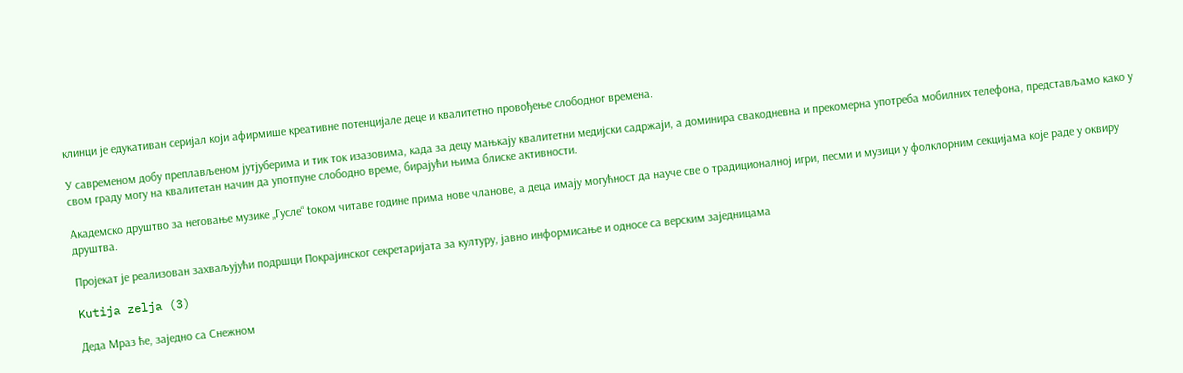клинци је едукативан серијал који афирмише креативне потенцијале деце и квалитетно провођење слободног времена.

У савременом добу преплављеном јутјуберима и тик ток изазовима, када за децу мањкају квалитетни медијски садржаји, а доминира свакодневна и прекомерна употреба мобилних телефона, представљамо како у свом граду могу на квалитетан начин да употпуне слободно време, бирајући њима блиске активности.

Академско друштво за неговање музике „Гусле“ tоком читаве године прима нове чланове, а деца имају могућност да науче све о традиционалној игри, песми и музици у фолклорним секцијама које раде у оквиру друштва.

Пројекат је реализован захваљујући подршци Покрајинског секретаријата за културу, јавно информисање и односе са верским заједницама

Kutija zelja (3)

Деда Мраз ће, заједно са Снежном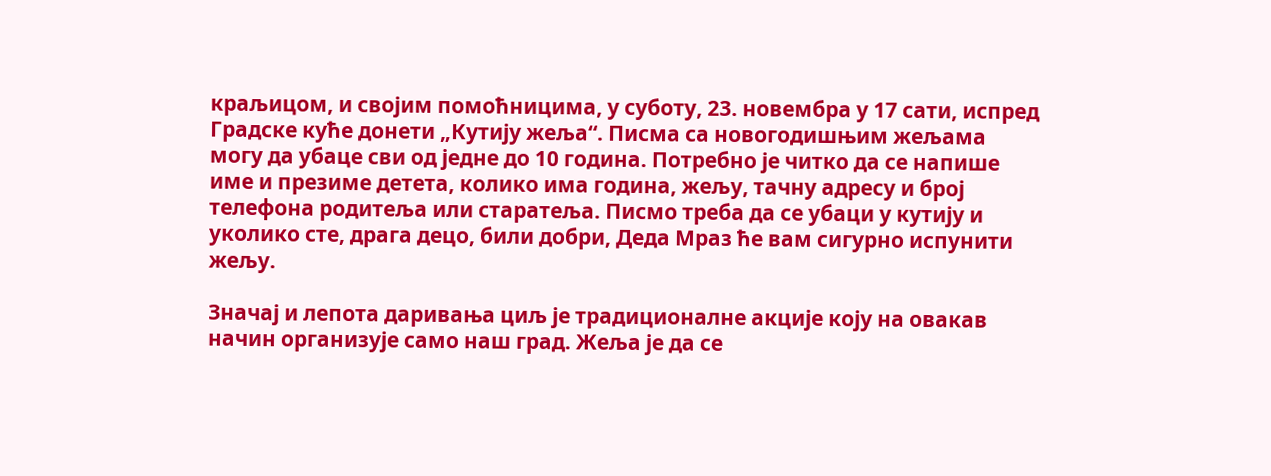краљицом, и својим помоћницима, у суботу, 23. новембра у 17 сати, испред Градске куће донети „Кутију жеља“. Писма са новогодишњим жељама могу да убаце сви од једне до 10 година. Потребно је читко да се напише име и презиме детета, колико има година, жељу, тачну адресу и број телефона родитеља или старатеља. Писмо треба да се убаци у кутију и уколико сте, драга децо, били добри, Деда Мраз ће вам сигурно испунити жељу.

Значај и лепота даривања циљ је традиционалне акције коју на овакав начин организује само наш град. Жеља је да се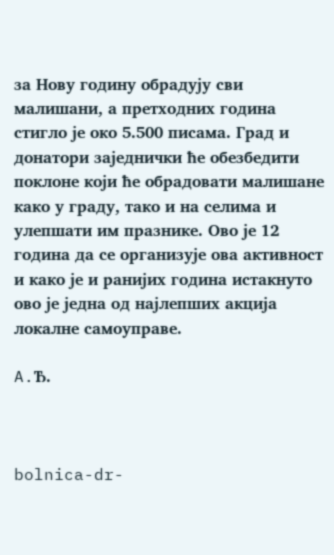за Нову годину обрадују сви малишани, а претходних година стигло је око 5.500 писама. Град и донатори заједнички ће обезбедити поклоне који ће обрадовати малишане како у граду, тако и на селима и улепшати им празнике. Ово је 12 година да се организује ова активност и како је и ранијих година истакнуто ово је једна од најлепших акција локалне самоуправе.

A.Ђ.



bolnica-dr-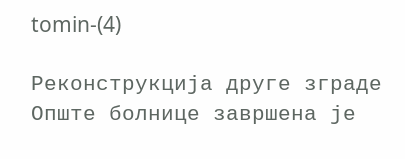tomin-(4)

Реконструкција друге зграде Опште болнице завршена је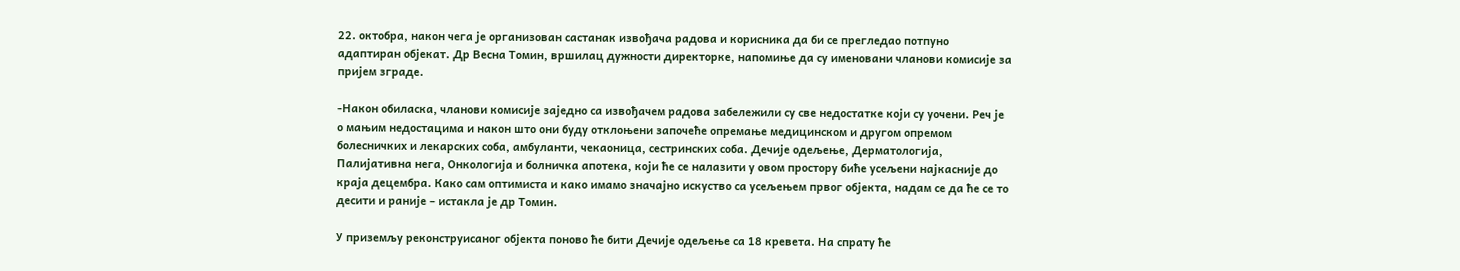22. октобра, након чега је организован састанак извођача радова и корисника да би се прегледао потпуно адаптиран објекат. Др Весна Томин, вршилац дужности директорке, напомиње да су именовани чланови комисије за пријем зграде.

-Након обиласка, чланови комисије заједно са извођачем радова забележили су све недостатке који су уочени. Реч је о мањим недостацима и након што они буду отклоњени започеће опремање медицинском и другом опремом болесничких и лекарских соба, амбуланти, чекаоница, сестринских соба. Дечије одељење, Дерматологија, Палијативна нега, Онкологија и болничка апотека, који ће се налазити у овом простору биће усељени најкасније до краја децембра. Како сам оптимиста и како имамо значајно искуство са усељењем првог објекта, надам се да ће се то десити и раније – истакла је др Томин.

У приземљу реконструисаног објекта поново ће бити Дечије одељење са 18 кревета. На спрату ће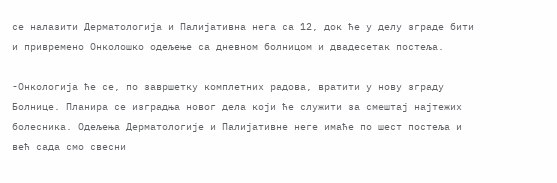се налазити Дерматологија и Палијативна нега са 12, док ће у делу зграде бити и привремено Онколошко одељење са дневном болницом и двадесетак постеља.

-Онкологија ће се, по завршетку комплетних радова, вратити у нову зграду Болнице. Планира се изградња новог дела који ће служити за смештај најтежих болесника. Одељења Дерматологије и Палијативне неге имаће по шест постеља и већ сада смо свесни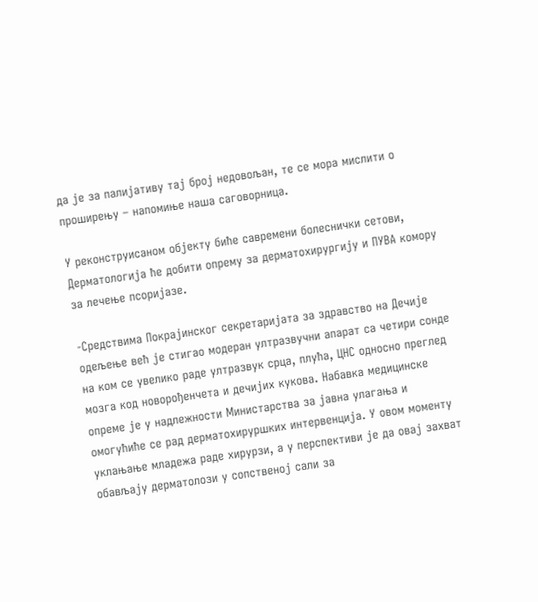да је за палијативу тај број недовољан, те се мора мислити о проширењу – напомиње наша саговорница.

У реконструисаном објекту биће савремени болеснички сетови, Дерматологија ће добити опрему за дерматохирургију и ПУВА комору за лечење псоријазе.

-Средствима Покрајинског секретаријата за здравство на Дечије одељење већ је стигао модеран ултразвучни апарат са четири сонде на ком се увелико раде ултразвук срца, плућа, ЦНС односно преглед мозга код новорођенчета и дечијих кукова. Набавка медицинске опреме је у надлежности Министарства за јавна улагања и омогућиће се рад дерматохируршких интервенција. У овом моменту уклањање младежа раде хирурзи, а у перспективи је да овај захват обављају дерматолози у сопственој сали за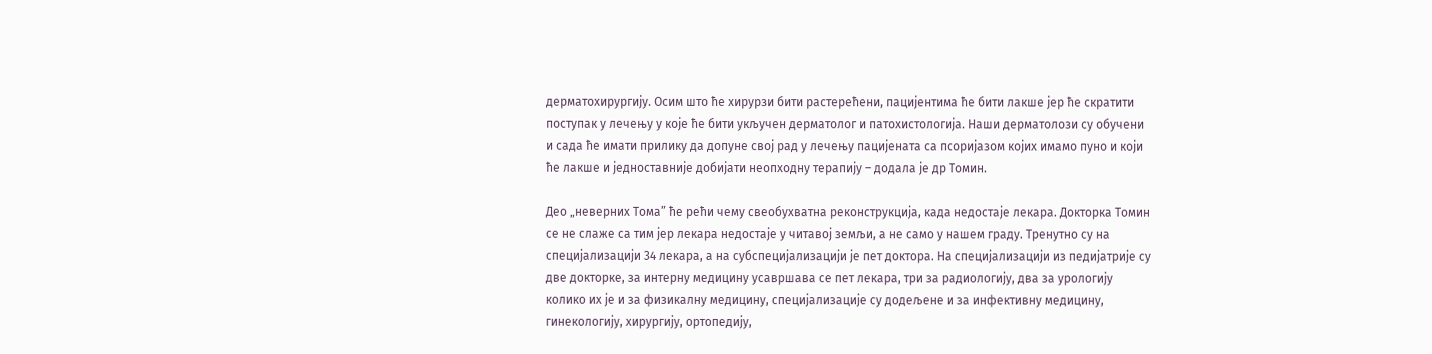дерматохирургију. Осим што ће хирурзи бити растерећени, пацијентима ће бити лакше јер ће скратити поступак у лечењу у које ће бити укључен дерматолог и патохистологија. Наши дерматолози су обучени и сада ће имати прилику да допуне свој рад у лечењу пацијената са псоријазом којих имамо пуно и који ће лакше и једноставније добијати неопходну терапију – додала је др Томин.

Део „неверних Тома” ће рећи чему свеобухватна реконструкција, када недостаје лекара. Докторка Томин се не слаже са тим јер лекара недостаје у читавој земљи, а не само у нашем граду. Тренутно су на специјализацији 34 лекара, а на субспецијализацији је пет доктора. На специјализацији из педијатрије су две докторке, за интерну медицину усавршава се пет лекара, три за радиологију, два за урологију колико их је и за физикалну медицину, специјализације су додељене и за инфективну медицину, гинекологију, хирургију, ортопедију,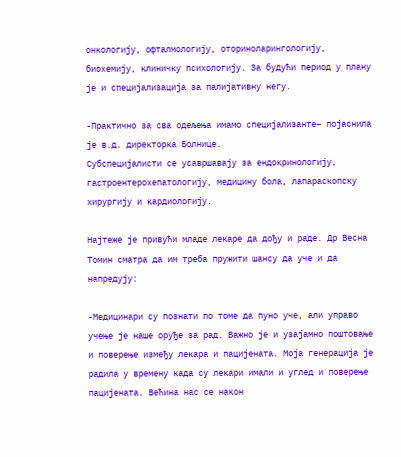онкологију, офталмологију, оториноларингологију, биохемију, клиничку психологију. За будући период у плану је и специјализација за палијативну негу.

-Практично за сва одељења имамо специјализанте– појаснила је в.д. директорка Болнице.
Субспецијалисти се усавршавају за ендокринологију, гастроентерохепатологију, медицину бола, лапараскопску хирургију и кардиологију.

Најтеже је привући младе лекаре да дођу и раде. Др Весна Томин сматра да им треба пружити шансу да уче и да напредују:

-Медицинари су познати по томе да пуно уче, али управо учење је наше оруђе за рад. Важно је и узајамно поштовање и поверење између лекара и пацијената. Моја генерација је радила у времену када су лекари имали и углед и поверење пацијената. Већина нас се након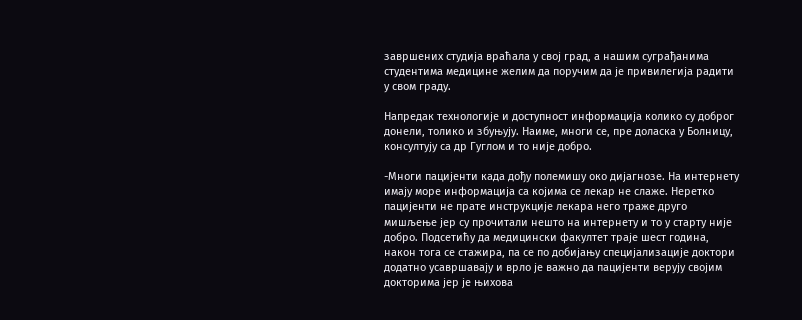завршених студија враћала у свој град, а нашим суграђанима студентима медицине желим да поручим да је привилегија радити у свом граду.

Напредак технологије и доступност информација колико су доброг донели, толико и збуњују. Наиме, многи се, пре доласка у Болницу, консултују са др Гуглом и то није добро.

-Многи пацијенти када дођу полемишу око дијагнозе. На интернету имају море информација са којима се лекар не слаже. Неретко пацијенти не прате инструкције лекара него траже друго мишљење јер су прочитали нешто на интернету и то у старту није добро. Подсетићу да медицински факултет траје шест година, након тога се стажира, па се по добијању специјализације доктори додатно усавршавају и врло је важно да пацијенти верују својим докторима јер је њихова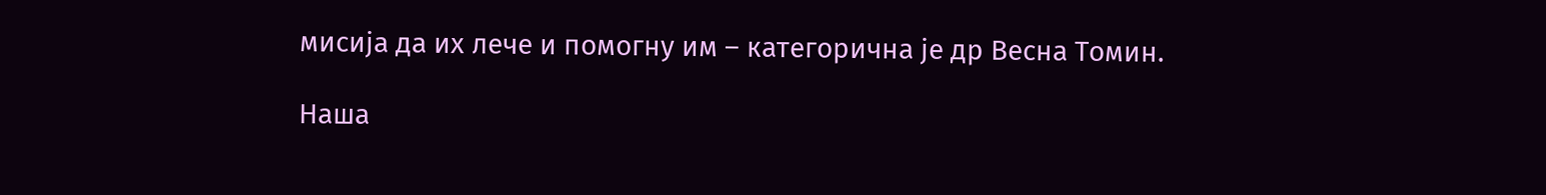мисија да их лече и помогну им – категорична је др Весна Томин.

Наша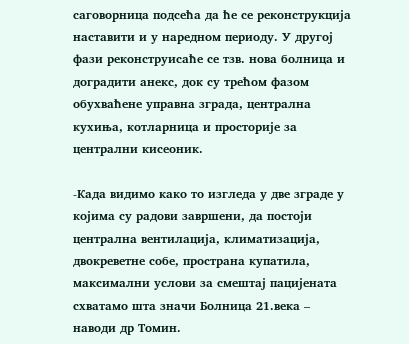саговорница подсећа да ће се реконструкција наставити и у наредном периоду. У другој фази реконструисаће се тзв. нова болница и доградити анекс, док су трећом фазом обухваћене управна зграда, централна кухиња, котларница и просторије за централни кисеоник.

-Када видимо како то изгледа у две зграде у којима су радови завршени, да постоји централна вентилација, климатизација, двокреветне собе, пространа купатила, максимални услови за смештај пацијената схватамо шта значи Болница 21.века – наводи др Томин.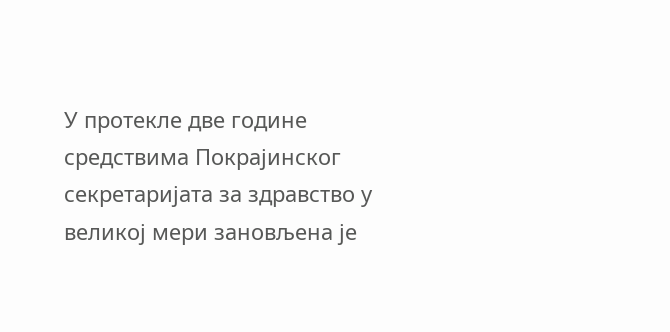У протекле две године средствима Покрајинског секретаријата за здравство у великој мери зановљена је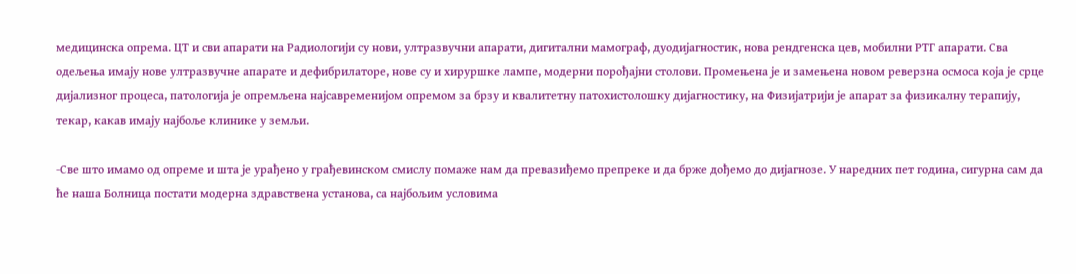медицинска опрема. ЦТ и сви апарати на Радиологији су нови, ултразвучни апарати, дигитални мамограф, дуодијагностик, нова рендгенска цев, мобилни РТГ апарати. Сва одељења имају нове ултразвучне апарате и дефибрилаторе, нове су и хируршке лампе, модерни порођајни столови. Промењена је и замењена новом реверзна осмоса која је срце дијализног процеса, патологија је опремљена најсавременијом опремом за брзу и квалитетну патохистолошку дијагностику, на Физијатрији је апарат за физикалну терапију, текар, какав имају најбоље клинике у земљи.

-Све што имамо од опреме и шта је урађено у грађевинском смислу помаже нам да превазиђемо препреке и да брже дођемо до дијагнозе. У наредних пет година, сигурна сам да ће наша Болница постати модерна здравствена установа, са најбољим условима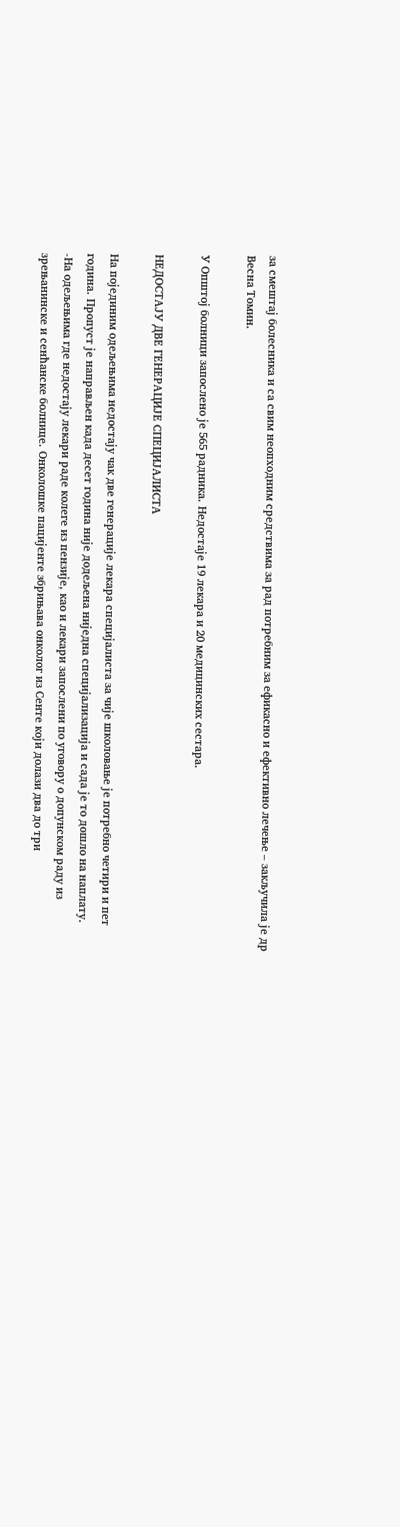за смештај болесника и са свим неопходним средствима за рад потребним за ефикасно и ефективно лечење – закључила је др Весна Томин.

У Општој болници запослено је 565 радника. Недостаје 19 лекара и 20 медицинских сестара.

НЕДОСТАЈУ ДВЕ ГЕНЕРАЦИЈЕ СПЕЦИЈАЛИСТА

На појединим одељењима недостају чак две генерације лекара специјалиста за чије школовање је потребно четири и пет година. Пропуст је направљен када десет година није додељена ниједна специјализација и сада је то дошло на наплату.
-На одељењима где недостају лекари раде колеге из пензије, као и лекари запослени по уговору о допунском раду из зрењанинске и сенћанске болнице. Онколошке пацијенте збрињава онколог из Сенте који долази два до три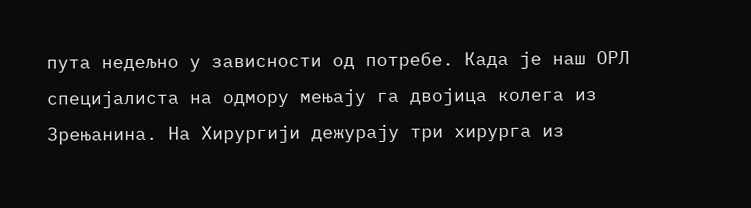пута недељно у зависности од потребе. Када је наш ОРЛ специјалиста на одмору мењају га двојица колега из Зрењанина. На Хирургији дежурају три хирурга из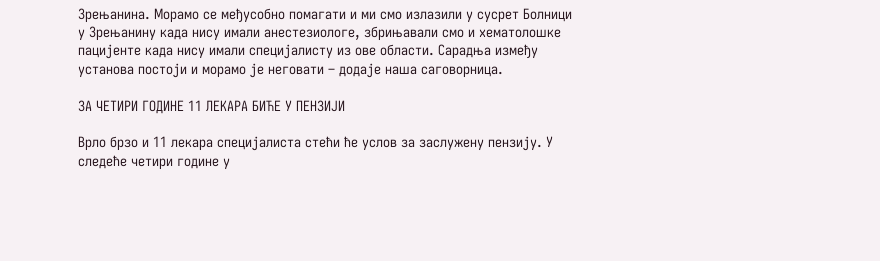Зрењанина. Морамо се међусобно помагати и ми смо излазили у сусрет Болници у Зрењанину када нису имали анестезиологе, збрињавали смо и хематолошке пацијенте када нису имали специјалисту из ове области. Сарадња између установа постоји и морамо је неговати – додаје наша саговорница.

ЗА ЧЕТИРИ ГОДИНЕ 11 ЛЕКАРА БИЋЕ У ПЕНЗИЈИ

Врло брзо и 11 лекара специјалиста стећи ће услов за заслужену пензију. У следеће четири године у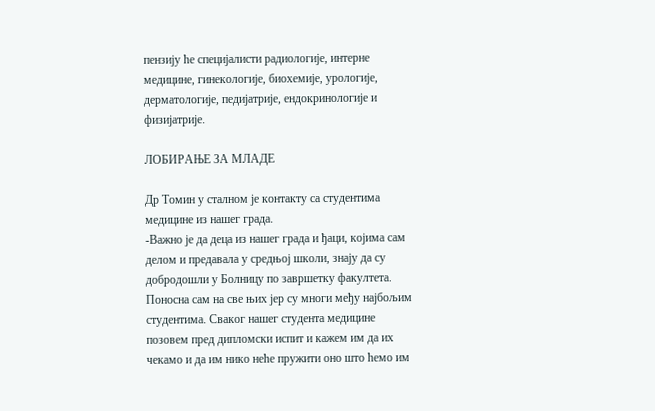пензију ће специјалисти радиологије, интерне медицине, гинекологије, биохемије, урологије, дерматологије, педијатрије, ендокринологије и физијатрије.

ЛОБИРАЊЕ ЗА МЛАДЕ

Др Томин у сталном је контакту са студентима медицине из нашег града.
-Важно је да деца из нашег града и ђаци, којима сам делом и предавала у средњој школи, знају да су добродошли у Болницу по завршетку факултета. Поносна сам на све њих јер су многи међу најбољим студентима. Сваког нашег студента медицине позовем пред дипломски испит и кажем им да их чекамо и да им нико неће пружити оно што ћемо им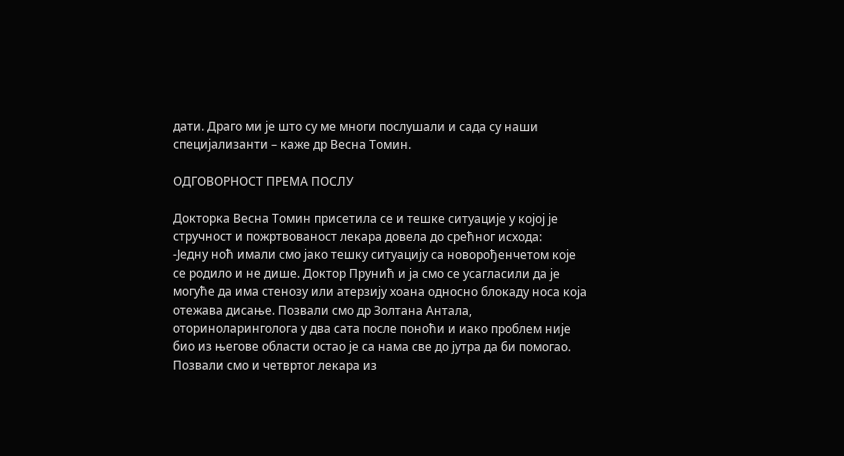дати. Драго ми је што су ме многи послушали и сада су наши специјализанти – каже др Весна Томин.

ОДГОВОРНОСТ ПРЕМА ПОСЛУ

Докторка Весна Томин присетила се и тешке ситуације у којој је стручност и пожртвованост лекара довела до срећног исхода:
-Једну ноћ имали смо јако тешку ситуацију са новорођенчетом које се родило и не дише. Доктор Прунић и ја смо се усагласили да је могуће да има стенозу или атерзију хоана односно блокаду носа која отежава дисање. Позвали смо др Золтана Антала, оториноларинголога у два сата после поноћи и иако проблем није био из његове области остао је са нама све до јутра да би помогао. Позвали смо и четвртог лекара из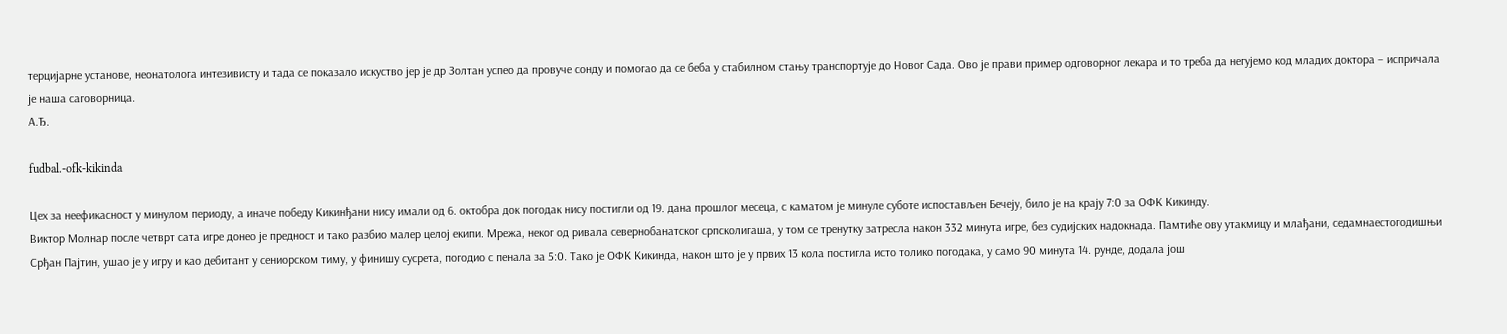терцијарне установе, неонатолога интезивисту и тада се показало искуство јер је др Золтан успео да провуче сонду и помогао да се беба у стабилном стању транспортује до Новог Сада. Ово је прави пример одговорног лекара и то треба да негујемо код младих доктора – испричала је наша саговорница.
А.Ђ.

fudbal.-ofk-kikinda

Цех за неефикасност у минулом периоду, а иначе победу Кикинђани нису имали од 6. октобра док погодак нису постигли од 19. дана прошлог месеца, с каматом је минуле суботе испостављен Бечеју, било је на крају 7:0 за ОФК Кикинду.
Виктор Молнар после четврт сата игре донео је предност и тако разбио малер целој екипи. Мрежа, неког од ривала севернобанатског српсколигаша, у том се тренутку затресла након 332 минута игре, без судијских надокнада. Памтиће ову утакмицу и млађани, седамнаестогодишњи Срђан Пајтин, ушао је у игру и као дебитант у сениорском тиму, у финишу сусрета, погодио с пенала за 5:0. Тако је ОФК Кикинда, након што је у првих 13 кола постигла исто толико погодака, у само 90 минута 14. рунде, додала још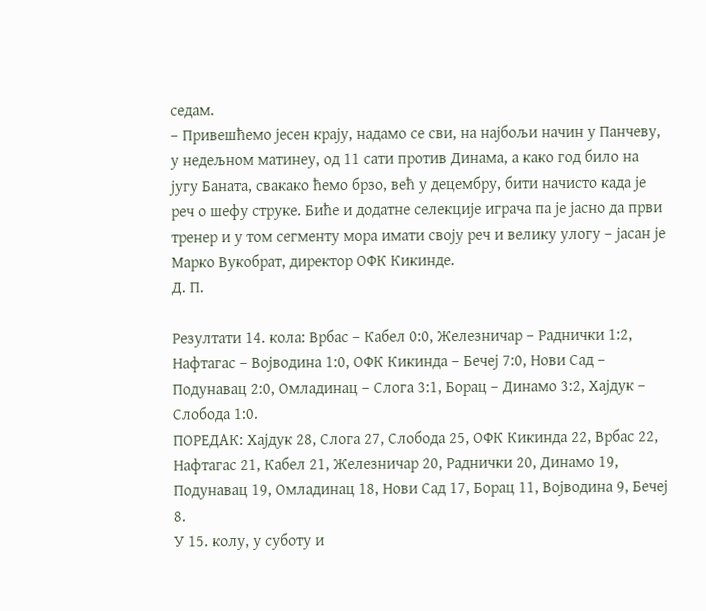седам.
– Привешћемо јесен крају, надамо се сви, на најбољи начин у Панчеву, у недељном матинеу, од 11 сати против Динама, а како год било на југу Баната, свакако ћемо брзо, већ у децембру, бити начисто када је реч о шефу струке. Биће и додатне селекције играча па је јасно да први тренер и у том сегменту мора имати своју реч и велику улогу – јасан је Марко Вукобрат, директор ОФК Кикинде.
Д. П.

Резултати 14. кола: Врбас – Кабел 0:0, Железничар – Раднички 1:2, Нафтагас – Војводина 1:0, ОФК Кикинда – Бечеј 7:0, Нови Сад – Подунавац 2:0, Омладинац – Слога 3:1, Борац – Динамо 3:2, Хајдук – Слобода 1:0.
ПОРЕДАК: Хајдук 28, Слога 27, Слобода 25, ОФК Кикинда 22, Врбас 22, Нафтагас 21, Кабел 21, Железничар 20, Раднички 20, Динамо 19, Подунавац 19, Омладинац 18, Нови Сад 17, Борац 11, Војводина 9, Бечеј 8.
У 15. колу, у суботу и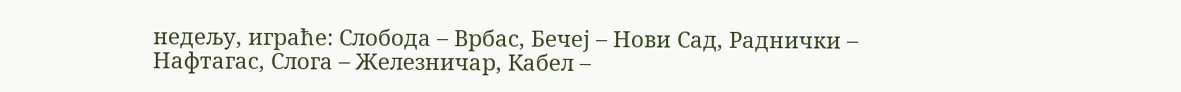недељу, играће: Слобода – Врбас, Бечеј – Нови Сад, Раднички – Нафтагас, Слога – Железничар, Кабел –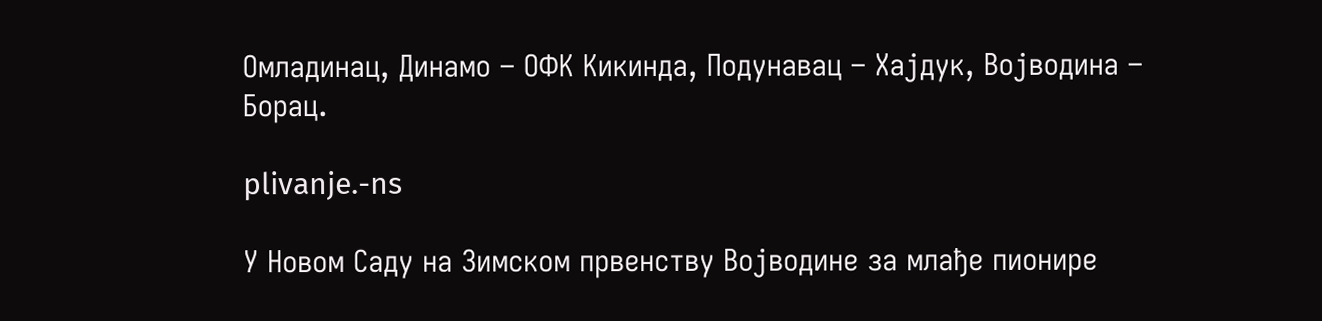Омладинац, Динамо – ОФК Кикинда, Подунавац – Хајдук, Војводина – Борац.

plivanje.-ns

У Новом Саду на Зимском првенству Војводине за млађе пионире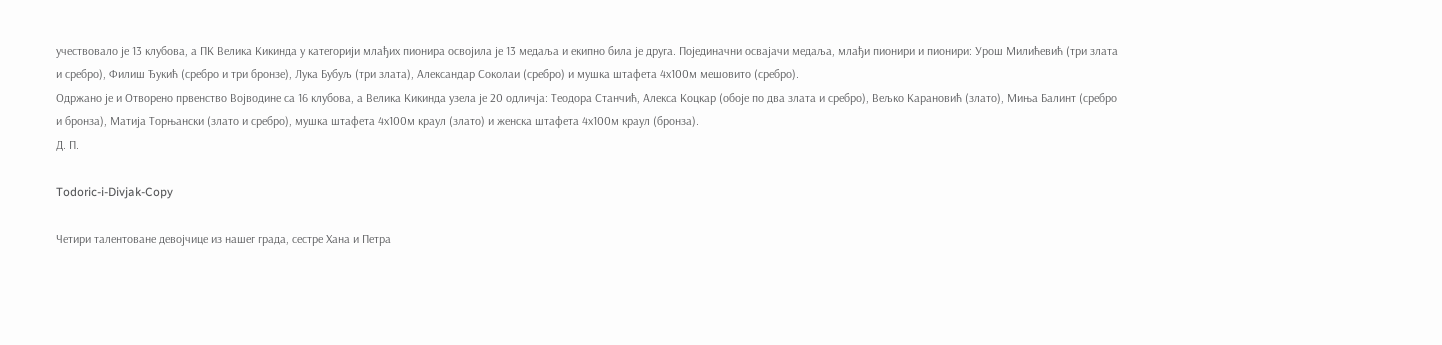учествовало је 13 клубова, а ПК Велика Кикинда у категорији млађих пионира освојила је 13 медаља и екипно била је друга. Појединачни освајачи медаља, млађи пионири и пионири: Урош Милићевић (три злата и сребро), Филиш Ђукић (сребро и три бронзе), Лука Бубуљ (три злата), Александар Соколаи (сребро) и мушка штафета 4х100м мешовито (сребро).
Одржано је и Отворено првенство Војводине са 16 клубова, а Велика Кикинда узела је 20 одличја: Теодора Станчић, Алекса Коцкар (обоје по два злата и сребро), Вељко Карановић (злато), Миња Балинт (сребро и бронза), Матија Торњански (злато и сребро), мушка штафета 4х100м краул (злато) и женска штафета 4х100м краул (бронза).
Д. П.

Todoric-i-Divjak-Copy

Четири талентоване девојчице из нашег града, сестре Хана и Петра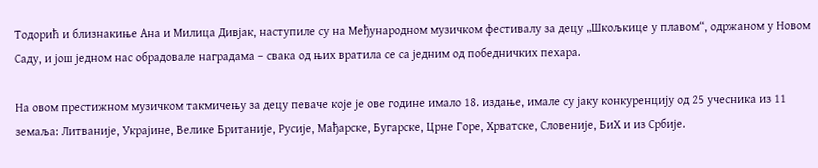Тодорић и близнакиње Ана и Милица Дивјак, наступиле су на Међународном музичком фестивалу за децу „Шкољкице у плавом“, одржаном у Новом Саду, и још једном нас обрадовале наградама – свака од њих вратила се са једним од победничких пехара.

На овом престижном музичком такмичењу за децу певаче које је ове године имало 18. издање, имале су јаку конкуренцију од 25 учесника из 11 земаља: Литваније, Украјине, Велике Британије, Русије, Мађарске, Бугарске, Црне Горе, Хрватске, Словеније, БиХ и из Србије.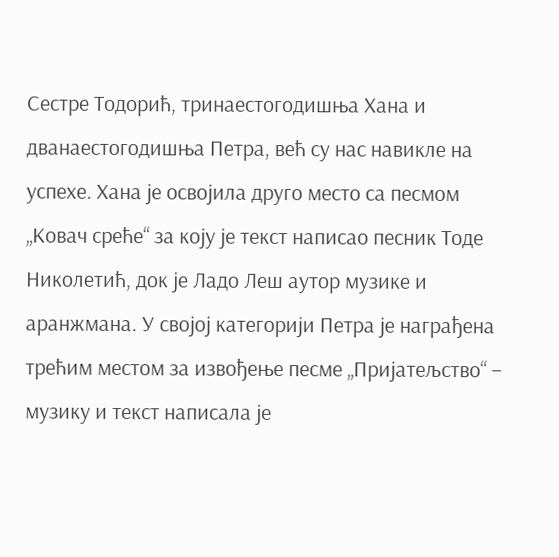Сестре Тодорић, тринаестогодишња Хана и дванаестогодишња Петра, већ су нас навикле на успехе. Хана је освојила друго место са песмом „Ковач среће“ за коју је текст написао песник Тоде Николетић, док је Ладо Леш аутор музике и аранжмана. У својој категорији Петра је награђена трећим местом за извођење песме „Пријатељство“ – музику и текст написала је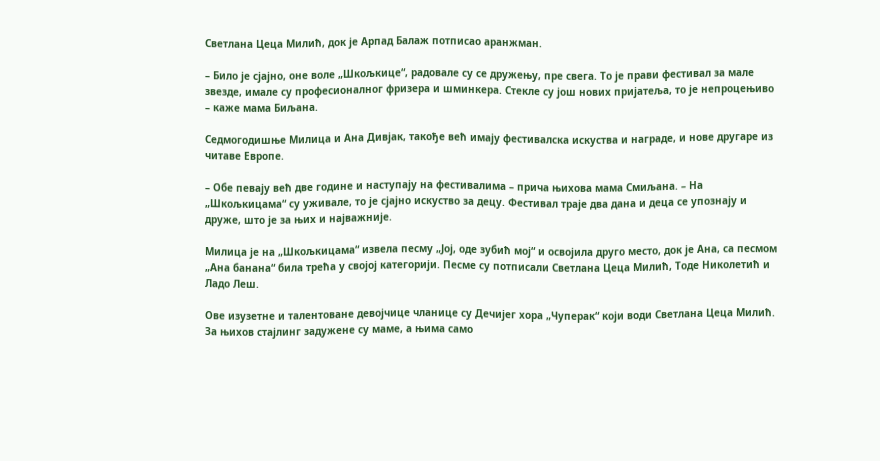Светлана Цеца Милић, док је Арпад Балаж потписао аранжман.

– Било је сјајно, оне воле „Шкољкице“, радовале су се дружењу, пре свега. То је прави фестивал за мале звезде, имале су професионалног фризера и шминкера. Стекле су још нових пријатеља, то је непроцењиво – каже мама Биљана.

Седмогодишње Милица и Ана Дивјак, такође већ имају фестивалска искуства и награде, и нове другаре из читаве Европе.

– Обе певају већ две године и наступају на фестивалима – прича њихова мама Смиљана. – На „Шкољкицама“ су уживале, то је сјајно искуство за децу. Фестивал траје два дана и деца се упознају и друже, што је за њих и најважније.

Милица је на „Шкољкицама“ извела песму „Јој, оде зубић мој“ и освојила друго место, док је Ана, са песмом „Ана банана“ била трећа у својој категорији. Песме су потписали Светлана Цеца Милић, Тоде Николетић и Ладо Леш.

Ове изузетне и талентоване девојчице чланице су Дечијег хора „Чуперак“ који води Светлана Цеца Милић. За њихов стајлинг задужене су маме, а њима само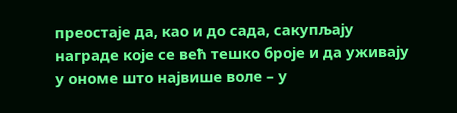преостаје да, као и до сада, сакупљају награде које се већ тешко броје и да уживају у ономе што највише воле – у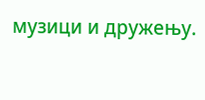музици и дружењу.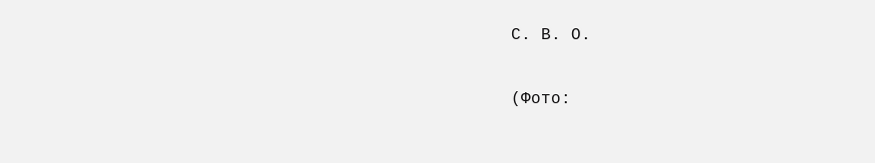С. В. О.

(Фото: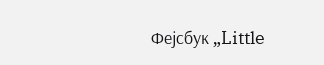Фејсбук „Little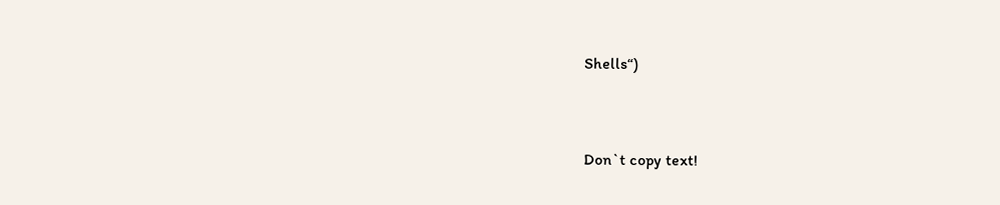Shells“)



Don`t copy text!